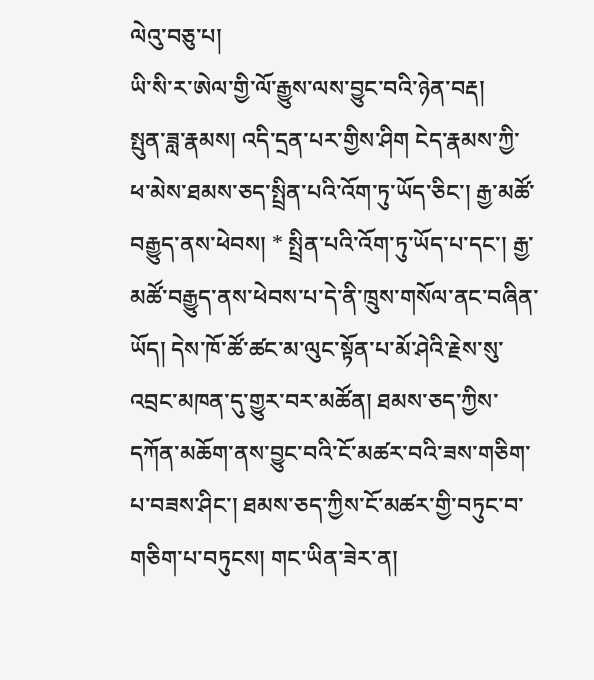ལེའུ་བཅུ་པ།
ཡི་སི་ར་ཨེལ་གྱི་ལོ་རྒྱུས་ལས་བྱུང་བའི་ཉེན་བརྡ།
སྤུན་ཟླ་རྣམས། འདི་དྲན་པར་གྱིས་ཤིག ངེད་རྣམས་ཀྱི་ཕ་མེས་ཐམས་ཅད་སྤྲིན་པའི་འོག་ཏུ་ཡོད་ཅིང་། རྒྱ་མཚོ་བརྒྱུད་ནས་ཕེབས། * སྤྲིན་པའི་འོག་ཏུ་ཡོད་པ་དང་། རྒྱ་མཚོ་བརྒྱུད་ནས་ཕེབས་པ་དེ་ནི་ཁྲུས་གསོལ་ནང་བཞིན་ཡོད། དེས་ཁོ་ཚོ་ཚང་མ་ལུང་སྟོན་པ་མོ་ཤེའི་རྗེས་སུ་འབྲང་མཁན་དུ་གྱུར་བར་མཚོན། ཐམས་ཅད་ཀྱིས་དཀོན་མཆོག་ནས་བྱུང་བའི་ངོ་མཚར་བའི་ཟས་གཅིག་པ་བཟས་ཤིང་། ཐམས་ཅད་ཀྱིས་ངོ་མཚར་གྱི་བཏུང་བ་གཅིག་པ་བཏུངས། གང་ཡིན་ཟེར་ན།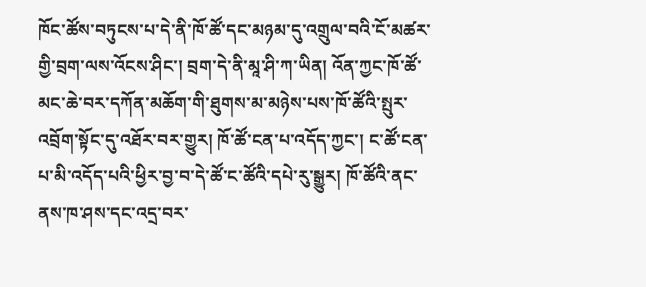ཁོང་ཚོས་བཏུངས་པ་དེ་ནི་ཁོ་ཚོ་དང་མཉམ་དུ་འགྲུལ་བའི་ངོ་མཚར་གྱི་བྲག་ལས་འོངས་ཤིང་། བྲག་དེ་ནི་མཱ་ཤི་ཀ་ཡིན། འོན་ཀྱང་ཁོ་ཚོ་མང་ཆེ་བར་དཀོན་མཆོག་གི་ཐུགས་མ་མཉེས་པས་ཁོ་ཚོའི་སྤུར་འབྲོག་སྟོང་དུ་འཐོར་བར་གྱུར། ཁོ་ཚོ་ངན་པ་འདོད་ཀྱང་། ང་ཚོ་ངན་པ་མི་འདོད་པའི་ཕྱིར་བྱ་བ་དེ་ཚོ་ང་ཚོའི་དཔེ་རུ་སྒྱུར། ཁོ་ཚོའི་ནང་ནས་ཁ་ཤས་དང་འདྲ་བར་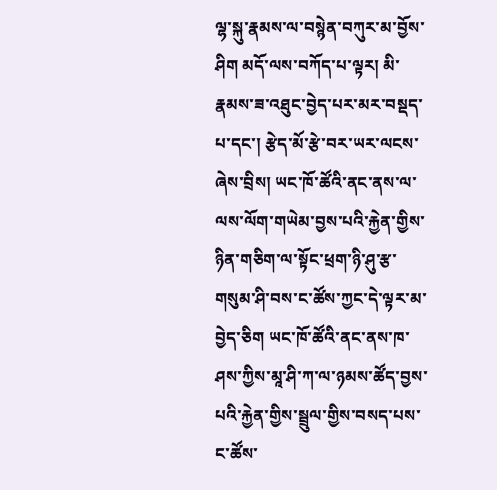ལྷ་སྐུ་རྣམས་ལ་བསྙེན་བཀུར་མ་བྱོས་ཤིག མདོ་ལས་བཀོད་པ་ལྟར། མི་རྣམས་ཟ་འཐུང་བྱེད་པར་མར་བསྡད་པ་དང་། རྩེད་མོ་རྩེ་བར་ཡར་ལངས་ཞེས་བྲིས། ཡང་ཁོ་ཚོའི་ནང་ནས་ལ་ལས་ལོག་གཡེམ་བྱས་པའི་རྐྱེན་གྱིས་ཉིན་གཅིག་ལ་སྟོང་ཕྲག་ཉི་ཤུ་རྩ་གསུམ་ཤི་བས་ང་ཚོས་ཀྱང་དེ་ལྟར་མ་བྱེད་ཅིག ཡང་ཁོ་ཚོའི་ནང་ནས་ཁ་ཤས་ཀྱིས་མཱ་ཤི་ཀ་ལ་ཉམས་ཚོད་བྱས་པའི་རྐྱེན་གྱིས་སྦྲུལ་གྱིས་བསད་པས་ང་ཚོས་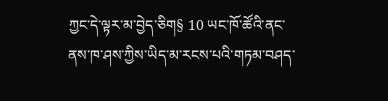ཀྱང་དེ་ལྟར་མ་བྱེད་ཅིག§ 10 ཡང་ཁོ་ཚོའི་ནང་ནས་ཁ་ཤས་ཀྱིས་ཡིད་མ་རངས་པའི་གཏམ་བཤད་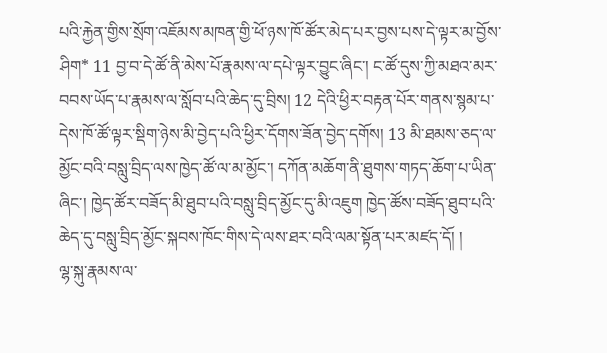པའི་རྐྱེན་གྱིས་སྲོག་འཇོམས་མཁན་གྱི་ཕོ་ཉས་ཁོ་ཚོར་མེད་པར་བྱས་པས་དེ་ལྟར་མ་བྱོས་ཤིག* 11 བྱ་བ་དེ་ཚོ་ནི་མེས་པོ་རྣམས་ལ་དཔེ་ལྟར་བྱུང་ཞིང་། ང་ཚོ་དུས་ཀྱི་མཐའ་མར་བབས་ཡོད་པ་རྣམས་ལ་སློབ་པའི་ཆེད་དུ་བྲིས། 12 དེའི་ཕྱིར་བརྟན་པོར་གནས་སྙམ་པ་དེས་ཁོ་ཚོ་ལྟར་སྡིག་ཉེས་མི་བྱེད་པའི་ཕྱིར་དོགས་ཟོན་བྱེད་དགོས། 13 མི་ཐམས་ཅད་ལ་མྱོང་བའི་བསླུ་བྲིད་ལས་ཁྱེད་ཚོ་ལ་མ་མྱོང་། དཀོན་མཆོག་ནི་ཐུགས་གཏད་ཆོག་པ་ཡིན་ཞིང་། ཁྱེད་ཚོར་བཟོད་མི་ཐུབ་པའི་བསླུ་བྲིད་མྱོང་དུ་མི་འཇུག ཁྱེད་ཚོས་བཟོད་ཐུབ་པའི་ཆེད་དུ་བསླུ་བྲིད་མྱོང་སྐབས་ཁོང་གིས་དེ་ལས་ཐར་བའི་ལམ་སྟོན་པར་མཛད་དོ། །
ལྷ་སྐུ་རྣམས་ལ་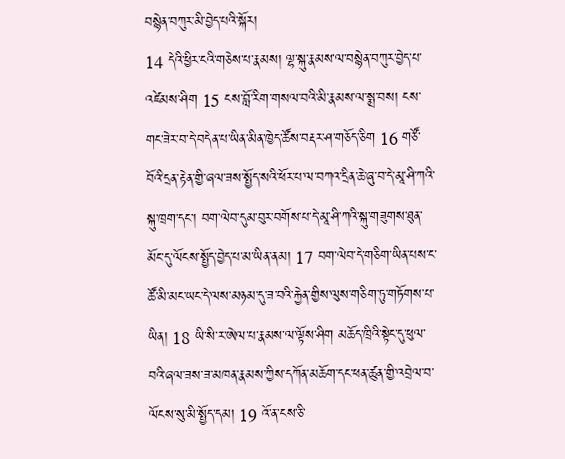བསྙེན་བཀུར་མི་བྱེད་པའི་སྐོར།
14 དེའི་ཕྱིར་ངའི་གཅེས་པ་རྣམས། ལྷ་སྐུ་རྣམས་ལ་བསྙེན་བཀུར་བྱེད་པ་འཛེམས་ཤིག 15 ངས་བློ་རིག་གསལ་བའི་མི་རྣམས་ལ་སྨྲ་བས། ངས་གང་ཟེར་བ་དེ་བདེན་པ་ཡིན་མིན་ཁྱེད་ཚོས་བརྡར་ཤ་གཅོད་ཅིག 16 གཙོ་བོའི་དྲན་རྟེན་གྱི་ཞལ་ཟས་སྤྱོད་སའི་ཕོར་པ་ལ་བཀའ་དྲིན་ཆེ་ཞུ་བ་དེ་མཱ་ཤི་ཀའི་སྐུ་ཁྲག་དང་། བག་ལེབ་དུམ་བུར་བགོས་པ་དེ་མཱ་ཤི་ཀའི་སྐུ་གཟུགས་ཐུན་མོང་དུ་ལོངས་སྤྱོད་བྱེད་པ་མ་ཡིན་ནམ། 17 བག་ལེབ་དེ་གཅིག་ཡིན་པས་ང་ཚོ་མི་མང་ཡང་དེ་ལས་མཉམ་དུ་ཟ་བའི་རྐྱེན་གྱིས་ལུས་གཅིག་ཏུ་གཏོགས་པ་ཡིན། 18 ཡི་སི་ར་ཨེལ་པ་རྣམས་ལ་ལྟོས་ཤིག མཆོད་ཁྲིའི་སྟེང་དུ་ཕུལ་བའི་ཞལ་ཟས་ཟ་མཁན་རྣམས་ཀྱིས་དཀོན་མཆོག་དང་ཕན་ཚུན་གྱི་འབྲེལ་བ་ལོངས་སུ་མི་སྤྱོད་དམ། 19 འོ་ན་ངས་ཅི་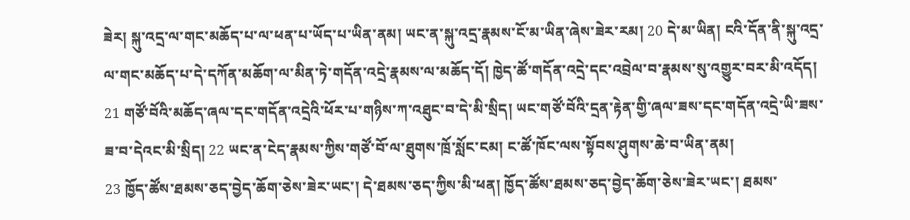ཟེར། སྐུ་འདྲ་ལ་གང་མཆོད་པ་ལ་ཕན་པ་ཡོད་པ་ཡིན་ནམ། ཡང་ན་སྐུ་འདྲ་རྣམས་ངོ་མ་ཡིན་ཞེས་ཟེར་རམ། 20 དེ་མ་ཡིན། ངའི་དོན་ནི་སྐུ་འདྲ་ལ་གང་མཆོད་པ་དེ་དཀོན་མཆོག་ལ་མིན་ཏེ་གདོན་འདྲེ་རྣམས་ལ་མཆོད་དོ། ཁྱེད་ཚོ་གདོན་འདྲེ་དང་འབྲེལ་བ་རྣམས་སུ་འགྱུར་བར་མི་འདོད། 21 གཙོ་བོའི་མཆོད་ཞལ་དང་གདོན་འདྲེའི་ཕོར་པ་གཉིས་ཀ་འཐུང་བ་དེ་མི་སྲིད། ཡང་གཙོ་བོའི་དྲན་རྟེན་གྱི་ཞལ་ཟས་དང་གདོན་འདྲེ་ཡི་ཟས་ཟ་བ་དེའང་མི་སྲིད། 22 ཡང་ན་ངེད་རྣམས་ཀྱིས་གཙོ་བོ་ལ་ཐུགས་ཁྲོ་སློང་ངམ། ང་ཚོ་ཁོང་ལས་སྟོབས་ཤུགས་ཆེ་བ་ཡིན་ནམ།
23 ཁྱོད་ཚོས་ཐམས་ཅད་བྱེད་ཆོག་ཅེས་ཟེར་ཡང་། དེ་ཐམས་ཅད་ཀྱིས་མི་ཕན། ཁྱོད་ཚོས་ཐམས་ཅད་བྱེད་ཆོག་ཅེས་ཟེར་ཡང་། ཐམས་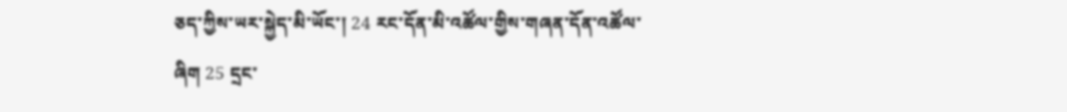ཅད་ཀྱིས་ཡར་སྐྱེད་མི་ཡོང་། 24 རང་དོན་མི་འཚོལ་གྱིས་གཞན་དོན་འཚོལ་ཞིག 25 དྲང་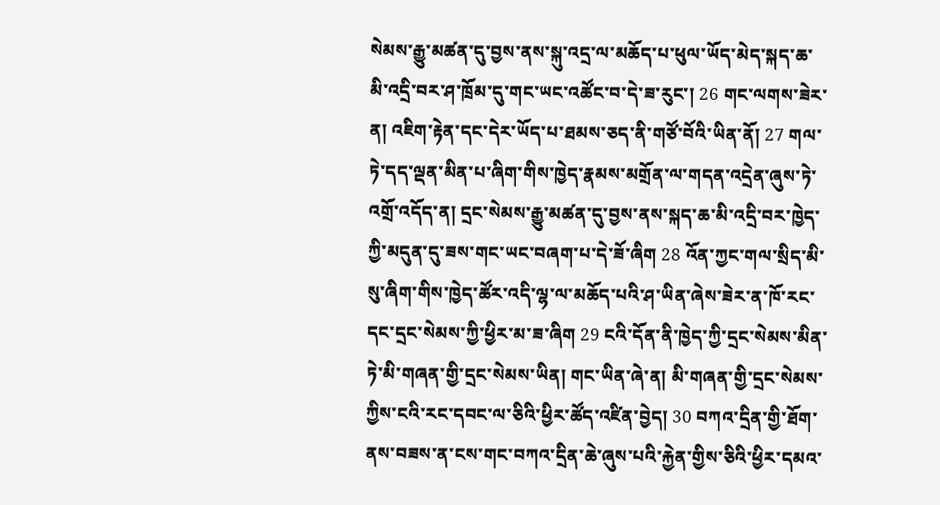སེམས་རྒྱུ་མཚན་དུ་བྱས་ནས་སྐུ་འདྲ་ལ་མཆོད་པ་ཕུལ་ཡོད་མེད་སྐད་ཆ་མི་འདྲི་བར་ཤ་ཁྲོམ་དུ་གང་ཡང་འཚོང་བ་དེ་ཟ་རུང་། 26 གང་ལགས་ཟེར་ན། འཇིག་རྟེན་དང་དེར་ཡོད་པ་ཐམས་ཅད་ནི་གཙོ་བོའི་ཡིན་ནོ། 27 གལ་ཏེ་དད་ལྡན་མིན་པ་ཞིག་གིས་ཁྱེད་རྣམས་མགྲོན་ལ་གདན་འདྲེན་ཞུས་ཏེ་འགྲོ་འདོད་ན། དྲང་སེམས་རྒྱུ་མཚན་དུ་བྱས་ནས་སྐད་ཆ་མི་འདྲི་བར་ཁྱེད་ཀྱི་མདུན་དུ་ཟས་གང་ཡང་བཞག་པ་དེ་ཟོ་ཞིག 28 འོན་ཀྱང་གལ་སྲིད་མི་སུ་ཞིག་གིས་ཁྱེད་ཚོར་འདི་ལྷ་ལ་མཆོད་པའི་ཤ་ཡིན་ཞེས་ཟེར་ན་ཁོ་རང་དང་དྲང་སེམས་ཀྱི་ཕྱིར་མ་ཟ་ཞིག 29 ངའི་དོན་ནི་ཁྱེད་ཀྱི་དྲང་སེམས་མིན་ཏེ་མི་གཞན་གྱི་དྲང་སེམས་ཡིན། གང་ཡིན་ཞེ་ན། མི་གཞན་གྱི་དྲང་སེམས་ཀྱིས་ངའི་རང་དབང་ལ་ཅིའི་ཕྱིར་ཚོད་འཛིན་བྱེད། 30 བཀའ་དྲིན་གྱི་ཐོག་ནས་བཟས་ན་ངས་གང་བཀའ་དྲིན་ཆེ་ཞུས་པའི་རྐྱེན་གྱིས་ཅིའི་ཕྱིར་དམའ་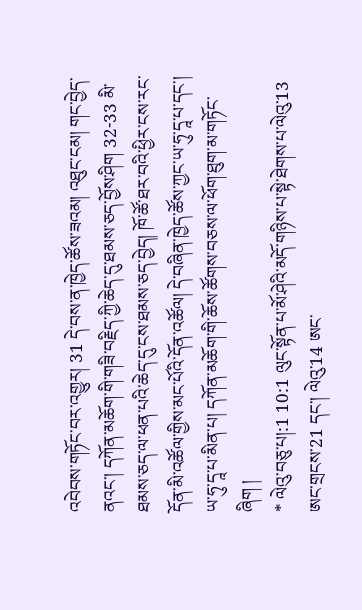འབེབས་གཏོང་བར་འགྱུར། 31 དེ་བས་ན་ཁྱེད་ཚོས་ཟའམ། འཐུང་ངམ། གང་བྱེད་ནའང་། དཀོན་མཆོག་གི་གཟི་བརྗིད་ཀྱི་ཆེད་དུ་ཐམས་ཅད་བྱོས་ཤིག 32-33 མི་ཐམས་ཅད་ལ་ཕན་པའི་ཆེད་དུ་ངས་ཐམས་ཅད་བྱེད། ཁོ་ཚོ་ཐར་བའི་ཕྱིར་ངས་རང་དོན་མི་འཚོལ་གྱིས་མང་པོའི་དོན་འཚོལ། དེ་བཞིན་ཁྱེད་ཚོས་ཀྱང་ཡ་ཧུ་དཱ་པ་དང་། ཡ་ཧུ་དཱ་པ་མིན་པ། དཀོན་མཆོག་གི་ཆོས་ཚོགས་བཅས་ལ་ཕོག་ཐུག་མ་གཏོང་ཞིག །
* ལེའུ་བཅུ་པ།:1 10:1 ལུང་སྟོན་པ་མོ་ཤེའི་མདོ་གཉིས་པ་སྟེ་ཐེགས་པ་ལེའུ་13 ཨང་གྲངས་21 དང་། ལེའུ་14 ཨང་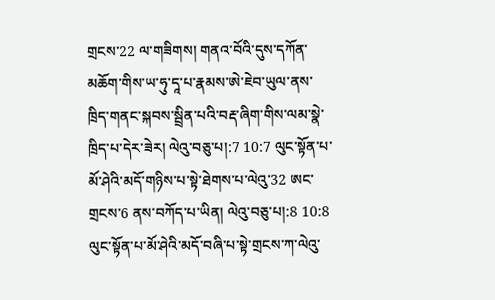གྲངས་22 ལ་གཟིགས། གནའ་བོའི་དུས་དཀོན་མཆོག་གིས་ཡ་ཧུ་དཱ་པ་རྣམས་ཨེ་ཇེབ་ཡུལ་ནས་ཁྲིད་གནང་སྐབས་སྦྲིན་པའི་བརྡ་ཞིག་གིས་ལམ་སྣེ་ཁྲིད་པ་དེར་ཟེར། ལེའུ་བཅུ་པ།:7 10:7 ལུང་སྟོན་པ་མོ་ཤེའི་མདོ་གཉིས་པ་སྟེ་ཐེགས་པ་ལེའུ་32 ཨང་གྲངས་6 ནས་བཀོད་པ་ཡིན། ལེའུ་བཅུ་པ།:8 10:8 ལུང་སྟོན་པ་མོ་ཤེའི་མདོ་བཞི་པ་སྟེ་གྲངས་ཀ་ལེའུ་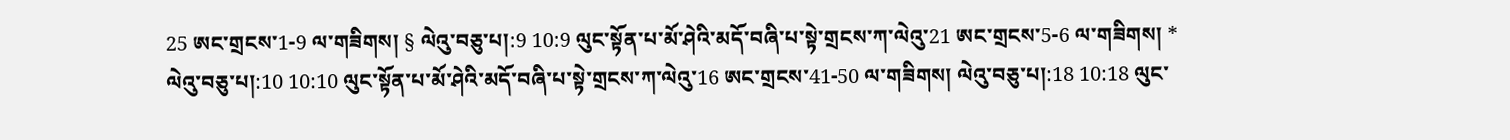25 ཨང་གྲངས་1-9 ལ་གཟིགས། § ལེའུ་བཅུ་པ།:9 10:9 ལུང་སྟོན་པ་མོ་ཤེའི་མདོ་བཞི་པ་སྟེ་གྲངས་ཀ་ལེའུ་21 ཨང་གྲངས་5-6 ལ་གཟིགས། * ལེའུ་བཅུ་པ།:10 10:10 ལུང་སྟོན་པ་མོ་ཤེའི་མདོ་བཞི་པ་སྟེ་གྲངས་ཀ་ལེའུ་16 ཨང་གྲངས་41-50 ལ་གཟིགས། ལེའུ་བཅུ་པ།:18 10:18 ལུང་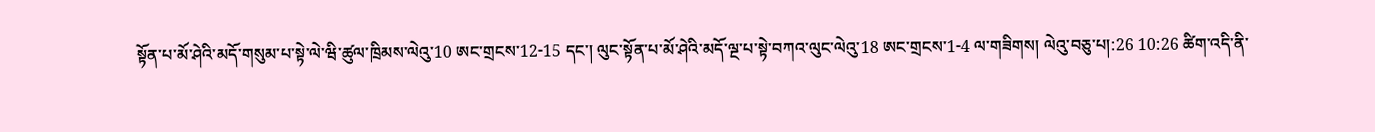སྟོན་པ་མོ་ཤེའི་མདོ་གསུམ་པ་སྟེ་ལེ་ཝི་ཚུལ་ཁྲིམས་ལེའུ་10 ཨང་གྲངས་12-15 དང་། ལུང་སྟོན་པ་མོ་ཤེའི་མདོ་ལྔ་པ་སྟེ་བཀའ་ལུང་ལེའུ་18 ཨང་གྲངས་1-4 ལ་གཟིགས། ལེའུ་བཅུ་པ།:26 10:26 ཚིག་འདི་ནི་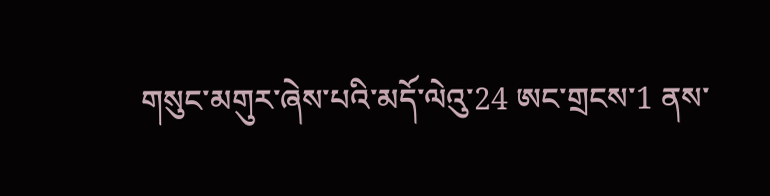གསུང་མགུར་ཞེས་པའི་མདོ་ལེའུ་24 ཨང་གྲངས་1 ནས་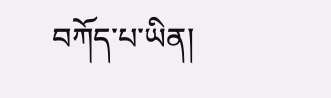བཀོད་པ་ཡིན།